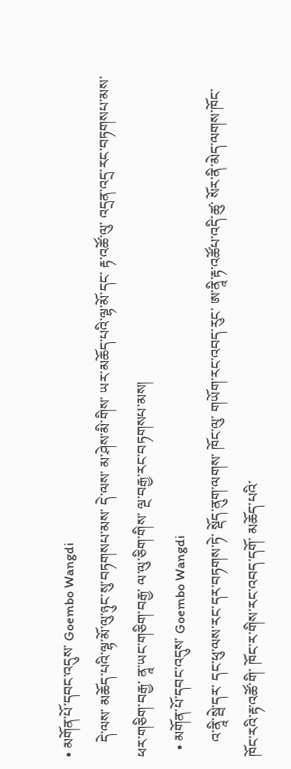• མགོན་པོ་དབང་འདུས་ Goembo Wangdi
    དེ་ལས་ མཆོད་པའི་ལྷ་མོ་ལུ་ཉུང་སུ་བཏགསཔ་མས་ དེ་ལས་ མ་ཤེས་མི་གིས་ ཡར་མཆོད་པའི་ལྷ་མོ་དང་ རྟ་འཚོ་ལུ་ འདྲན་འདྲ་རང་བཏགསཔ་མས་ ཕར་གཅིག་བརྒྱ་ ནཱ་ཡང་གཅིག་བརྒྱ་ ལ་ལུ་ཅིག་གིས་ ལྔ་བརྒྱ་རང་བཏགསཔ་མས།
  • མགོན་པོ་དབང་འདུས་ Goembo Wangdi
    འ་ནཱི་སྦེ་དར་ དང་ཕུ་ལས་རང་དར་བཏགས་ཏེ་ སྡོད་ནུག་ལགས་ ཁོང་ལུ་ གཡོག་རང་འབད་རུང་ ཨ་ནཱི་རྟ་འཚོཔ་འདི་ཚུ་ སོར་ནི་མེད་ལགས་ཁོང་ ཁོང་རའི་རྟ་འཚོ་གི་ ཁོང་ར་གིས་རང་འབད་དགོ་ མཆོད་པའི་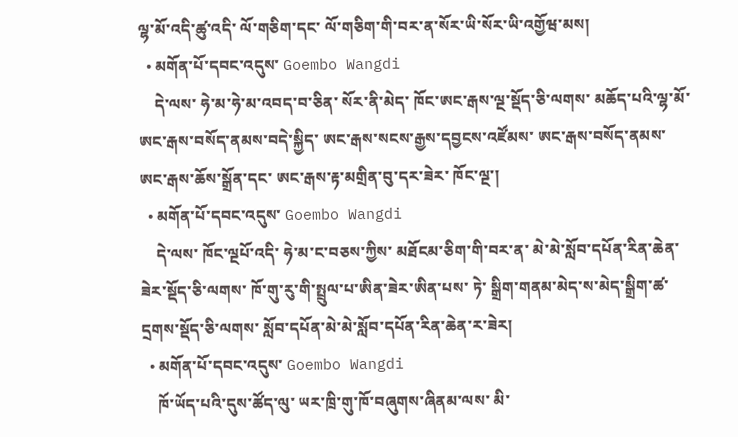ལྷ་མོ་འདི་ཚུ་འདི་ ལོ་གཅིག་དང་ ལོ་གཅིག་གི་བར་ན་སོར་ཡི་སོར་ཡི་འགྱོཝ་མས།
  • མགོན་པོ་དབང་འདུས་ Goembo Wangdi
    དེ་ལས་ ཧེ་མ་ཧེ་མ་འབད་བ་ཅིན་ སོར་ནི་མེད་ ཁོང་ཨང་རྒས་ལྔ་སྡོད་ཅི་ལགས་ མཆོད་པའི་ལྷ་མོ་ ཨང་རྒས་བསོད་ནམས་བདེ་སྐྱིད་ ཨང་རྒས་སངས་རྒྱས་དབྱངས་འཛོམས་ ཨང་རྒས་བསོད་ནམས་ ཨང་རྒས་ཆོས་སྒྲོན་དང་ ཨང་རྒས་རྟ་མགྲིན་བུ་དར་ཟེར་ ཁོང་ལྔ་།
  • མགོན་པོ་དབང་འདུས་ Goembo Wangdi
    དེ་ལས་ ཁོང་ལྔཔོ་འདི་ ཧེ་མ་ང་བཅས་ཀྱིས་ མཐོངམ་ཅིག་གི་བར་ན་ མེ་མེ་སློབ་དཔོན་རིན་ཆེན་ཟེར་སྡོད་ཅི་ལགས་ ཁོ་གུ་རུ་གི་སྤྲུལ་པ་ཨིན་ཟེར་ཨིན་པས་ ཏེ་ སྒྲིག་གནམ་མེད་ས་མེད་སྒྲིག་ཚ་དྲགས་སྡོད་ཅི་ལགས་ སློབ་དཔོན་མེ་མེ་སློབ་དཔོན་རིན་ཆེན་ར་ཟེར།
  • མགོན་པོ་དབང་འདུས་ Goembo Wangdi
    ཁོ་ཡོད་པའི་དུས་ཚོད་ལུ་ ཡར་ཁྲི་གུ་ཁོ་བཞུགས་ཞིནམ་ལས་ མི་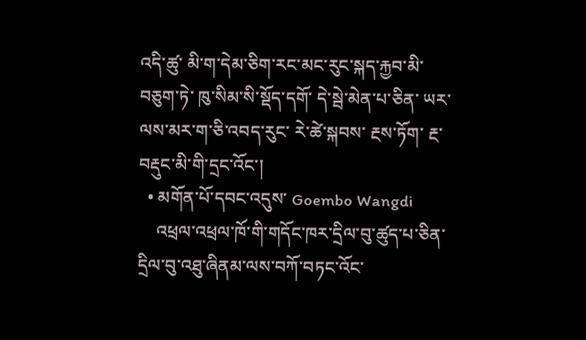འདི་ཚུ་ མི་ག་དེམ་ཅིག་རང་མང་རུང་སྐད་རྐྱབ་མི་བཅུག་ཏེ་ ཁུ་སིམ་སི་སྡོད་དགོ་ དེ་སྦེ་མེན་པ་ཅིན་ ཡར་ལས་མར་ག་ཅི་འབད་རུང་ རེ་ཚེ་སྐབས་ རྔས་ཏོག་ རྔ་བརྡུང་མི་གི་དྲང་འོང་།
  • མགོན་པོ་དབང་འདུས་ Goembo Wangdi
    འཕྲལ་འཕྲལ་ཁོ་གི་གདོང་ཁར་དྲིལ་བུ་ཚུད་པ་ཅིན་ དྲིལ་བུ་འཐུ་ཞིནམ་ལས་བཀོ་བཏང་འོང་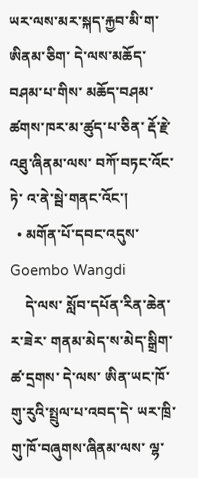ཡར་ལས་མར་སྐད་རྐྱབ་མི་ག་ཨིནམ་ཅིག་ དེ་ལས་མཆོད་བཤམ་པ་གིས་ མཆོད་བཤམ་ཚགས་ཁར་མ་ཚུད་པ་ཅིན་ རྡོ་རྗེ་འཐུ་ཞིནམ་ལས་ བཀོ་བཏང་འོང་ཏེ་ འ་ནེ་སྦེ་གནང་འོང་།
  • མགོན་པོ་དབང་འདུས་ Goembo Wangdi
    དེ་ལས་ སློབ་དཔོན་རིན་ཆེན་ར་ཟེར་ གནམ་མེད་ས་མེད་སྒྲིག་ཚ་དྲགས་ དེ་ལས་ ཨིན་ཡང་ཁོ་གུ་རུའི་སྤྲུལ་པ་འབད་དེ་ ཡར་ཁྲི་གུ་ཁོ་བཞུགས་ཞིནམ་ལས་ ལྷ་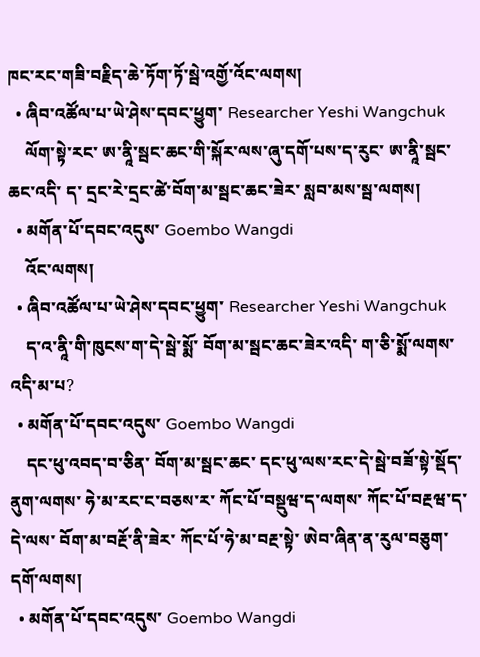ཁང་རང་གཟི་བརྗིད་ཆེ་ཏོག་ཏོ་སྦེ་འགྱོ་འོང་ལགས།
  • ཞིབ་འཚོལ་པ་ཡེ་ཤེས་དབང་ཕྱུག་ Researcher Yeshi Wangchuk
    ལོག་སྟེ་རང་ ཨ་ནཱི་སྦང་ཆང་གི་སྐོར་ལས་ཞུ་དགོ་པས་ད་རུང་ ཨ་ནཱི་སྦང་ཆང་འདི་ ད་ དྲང་རེ་དྲང་ཚེ་བོག་མ་སྦང་ཆང་ཟེར་ སླབ་མས་སྦ་ལགས།
  • མགོན་པོ་དབང་འདུས་ Goembo Wangdi
    འོང་ལགས།
  • ཞིབ་འཚོལ་པ་ཡེ་ཤེས་དབང་ཕྱུག་ Researcher Yeshi Wangchuk
    ད་འ་ནཱི་གི་ཁུངས་ག་དེ་སྦེ་སྨོ་ བོག་མ་སྦང་ཆང་ཟེར་འདི་ ག་ཅི་སྨོ་ལགས་འདི་མ་པ?
  • མགོན་པོ་དབང་འདུས་ Goembo Wangdi
    དང་ཕུ་འབད་བ་ཅིན་ བོག་མ་སྦང་ཆང་ དང་ཕུ་ལས་རང་དེ་སྦེ་བཟོ་སྟེ་སྡོད་ནུག་ལགས་ ཧེ་མ་རང་ང་བཅས་ར་ ཀོང་པོ་བསྡུཝ་ད་ལགས་ ཀོང་པོ་བརྔཝ་ད་ དེ་ལས་ བོག་མ་བརྔོ་ནི་ཟེར་ ཀོང་པོ་ཧེ་མ་བརྔ་སྟེ་ ཨེབ་ཞིན་ན་རུལ་བཅུག་དགོ་ལགས།
  • མགོན་པོ་དབང་འདུས་ Goembo Wangdi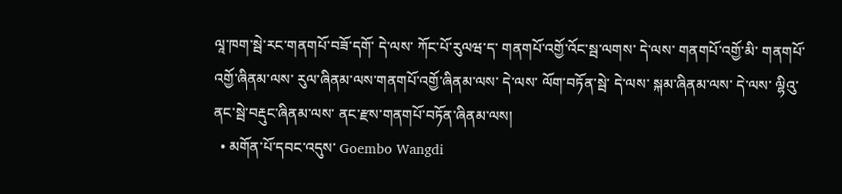ལཱ་ཁག་སྦེ་རང་གནགཔོ་བཟོ་དགོ་ དེ་ལས་ ཀོང་པོ་རུལཝ་ད་ གནགཔོ་འགྱོ་འོང་སྦ་ལགས་ དེ་ལས་ གནགཔོ་འགྱོ་མི་ གནགཔོ་འགྱོ་ཞིནམ་ལས་ རུལ་ཞིནམ་ལས་གནགཔོ་འགྱོ་ཞིནམ་ལས་ དེ་ལས་ ལོག་བཏོན་སྦེ་ དེ་ལས་ སྐམ་ཞིནམ་ལས་ དེ་ལས་ ལྷིའུ་ནང་སྦེ་བརྡུང་ཞིནམ་ལས་ ནང་རྫས་གནགཔོ་བཏོན་ཞིནམ་ལས།
  • མགོན་པོ་དབང་འདུས་ Goembo Wangdi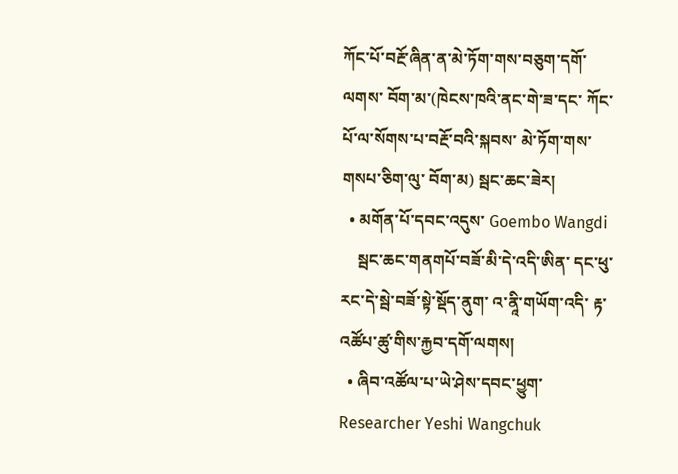ཀོང་པོ་བརྔོ་ཞིན་ན་མེ་ཏོག་གས་བཅུག་དགོ་ལགས་ བོག་མ་(ཁེངས་ཁའི་ནང་གེ་ཟ་དང་ ཀོང་པོ་ལ་སོགས་པ་བརྔོ་བའི་སྐབས་ མེ་ཏོག་གས་གསཔ་ཅིག་ལུ་ བོག་མ) སྦང་ཆང་ཟེར།
  • མགོན་པོ་དབང་འདུས་ Goembo Wangdi
    སྦང་ཆང་གནགཔོ་བཟོ་མི་དེ་འདི་ཨིན་ དང་ཕུ་རང་དེ་སྦེ་བཟོ་སྟེ་སྡོད་ནུག་ འ་ནཱི་གཡོག་འདི་ རྟ་འཚོཔ་ཚུ་གིས་རྐྱབ་དགོ་ལགས།
  • ཞིབ་འཚོལ་པ་ཡེ་ཤེས་དབང་ཕྱུག་ Researcher Yeshi Wangchuk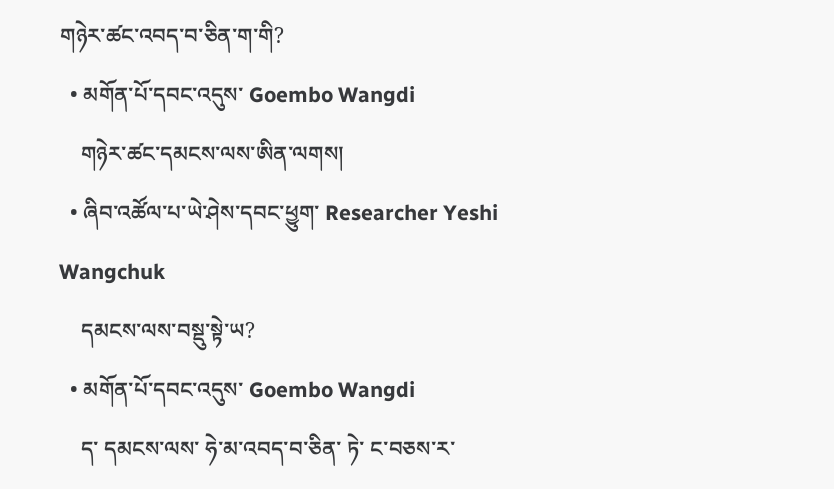གཉེར་ཚང་འབད་བ་ཅིན་ག་གི?
  • མགོན་པོ་དབང་འདུས་ Goembo Wangdi
    གཉེར་ཚང་དམངས་ལས་ཨིན་ལགས།
  • ཞིབ་འཚོལ་པ་ཡེ་ཤེས་དབང་ཕྱུག་ Researcher Yeshi Wangchuk
    དམངས་ལས་བསྡུ་སྟེ་ཡ?
  • མགོན་པོ་དབང་འདུས་ Goembo Wangdi
    ད་ དམངས་ལས་ ཧེ་མ་འབད་བ་ཅིན་ ཏེ་ ང་བཅས་ར་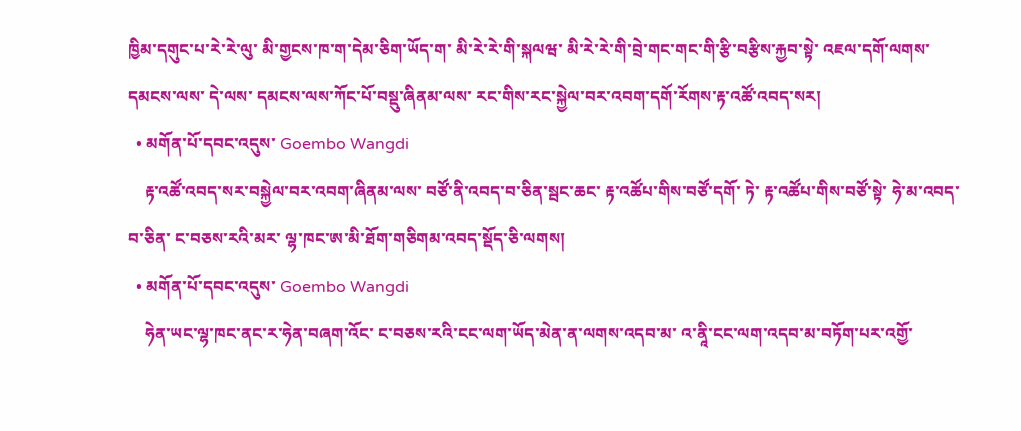ཁྱིམ་དགུང་པ་རེ་རེ་ལུ་ མི་གྱངས་ཁ་ག་དེམ་ཅིག་ཡོད་ག་ མི་རེ་རེ་གི་སྐལཝ་ མི་རེ་རེ་གི་བྲེ་གང་གང་གི་རྩི་བརྩིས་རྐྱབ་སྟེ་ འཇལ་དགོ་ལགས་དམངས་ལས་ དེ་ལས་ དམངས་ལས་ཀོང་པོ་བསྡུ་ཞིནམ་ལས་ རང་གིས་རང་སྐྱེལ་བར་འབག་དགོ་རོགས་རྟ་འཚོ་འབད་སར།
  • མགོན་པོ་དབང་འདུས་ Goembo Wangdi
    རྟ་འཚོ་འབད་སར་བསྐྱེལ་བར་འབག་ཞིནམ་ལས་ བཙོ་ནི་འབད་བ་ཅིན་སྦང་ཆང་ རྟ་འཚོཔ་གིས་བཙོ་དགོ་ ཏེ་ རྟ་འཚོཔ་གིས་བཙོ་སྟེ་ ཧེ་མ་འབད་བ་ཅིན་ ང་བཅས་རའི་མར་ ལྷ་ཁང་ཨ་མི་ཐོག་གཅིགམ་འབད་སྡོད་ཅི་ལགས།
  • མགོན་པོ་དབང་འདུས་ Goembo Wangdi
    ཧེན་ཡང་ལྷ་ཁང་ནང་ར་ཧེན་བཞག་འོང་ ང་བཅས་རའི་ངང་ལག་ཡོད་མེན་ན་ལགས་འདབ་མ་ འ་ནཱི་ངང་ལག་འདབ་མ་བཏོག་པར་འགྱོ་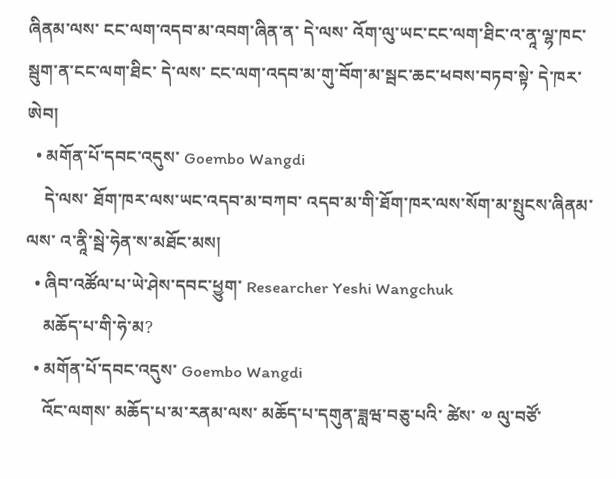ཞིནམ་ལས་ ངང་ལག་འདབ་མ་འབག་ཞིན་ན་ དེ་ལས་ འོག་ལུ་ཡང་ངང་ལག་ཐིང་འ་ནཱ་ལྷ་ཁང་སྦུག་ན་ངང་ལག་ཐིང་ དེ་ལས་ ངང་ལག་འདབ་མ་གུ་བོག་མ་སྦང་ཆང་ཕབས་བཏབ་སྟེ་ དེ་ཁར་ཨེབ།
  • མགོན་པོ་དབང་འདུས་ Goembo Wangdi
    དེ་ལས་ ཐོག་ཁར་ལས་ཡང་འདབ་མ་བཀབ་ འདབ་མ་གི་ཐོག་ཁར་ལས་སོག་མ་སྤུངས་ཞིནམ་ལས་ འ་ནཱི་སྦེ་ཧེན་ས་མཐོང་མས།
  • ཞིབ་འཚོལ་པ་ཡེ་ཤེས་དབང་ཕྱུག་ Researcher Yeshi Wangchuk
    མཆོད་པ་གི་ཧེ་མ?
  • མགོན་པོ་དབང་འདུས་ Goembo Wangdi
    འོང་ལགས་ མཆོད་པ་མ་རནམ་ལས་ མཆོད་པ་དགུན་ཟླཝ་བཅུ་པའི་ ཚེས་ ༧ ལུ་བཙོ་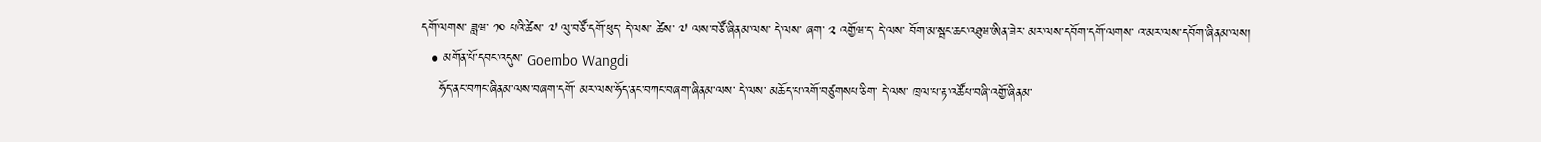དགོ་ལགས་ ཟླཝ་ ༡༠ པའི་ཚེས་ ༧ ལུ་བཙོ་དགོ་ཕུད་ དེ་ལས་ ཚེས་ ༧ ལས་བཙོ་ཞིནམ་ལས་ དེ་ལས་ ཞག་ ༢ འགྱོཝ་ད་ དེ་ལས་ བོག་མ་སྦང་ཆང་འཐུཝ་ཨིན་ཟེར་ མར་ལས་དབོག་དགོ་ལགས་ འ་མར་ལས་དབོག་ཞིནམ་ལས།
  • མགོན་པོ་དབང་འདུས་ Goembo Wangdi
    ཧོད་ནང་བཀང་ཞིནམ་ལས་བཞག་དགོ་ མར་ལས་ཧོད་ནང་བཀང་བཞག་ཞིནམ་ལས་ དེ་ལས་ མཆོད་པ་འགོ་བཙུགསཔ་ཅིག་ དེ་ལས་ ཁྲལ་པ་རྟ་འཚོཔ་བཞི་འགྱོ་ཞིནམ་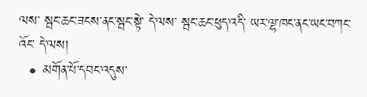ལས་ སྦང་ཆང་ཟངས་ནང་སྦང་སྟེ་ དེ་ལས་ སྦང་ཆང་ཕུད་འདི་ ཡར་ལྷ་ཁང་ནང་ཡང་བཀང་འོང་ དེ་ལས།
  • མགོན་པོ་དབང་འདུས་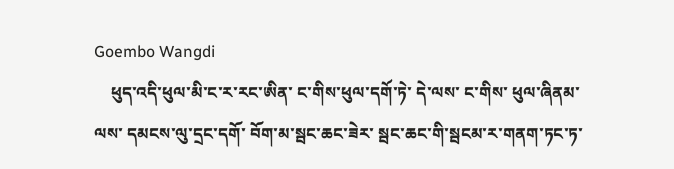Goembo Wangdi
    ཕུད་འདི་ཕུལ་མི་ང་ར་རང་ཨིན་ ང་གིས་ཕུལ་དགོ་ཏེ་ དེ་ལས་ ང་གིས་ ཕུལ་ཞིནམ་ལས་ དམངས་ལུ་དྲང་དགོ་ བོག་མ་སྦང་ཆང་ཟེར་ སྦང་ཆང་གི་སྦངམ་ར་གནག་ཏང་ཏ་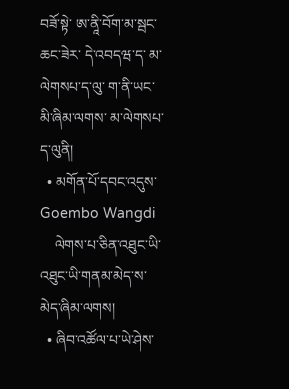བཟོ་སྟེ་ ཨ་ནཱི་བོག་མ་སྦང་ཆང་ཟེར་ དེ་འབདཝ་ད་ མ་ལེགསཔ་ད་ལུ་ ག་ནི་ཡང་མི་ཞིམ་ལགས་ མ་ལེགསཔ་ད་ལུནི།
  • མགོན་པོ་དབང་འདུས་ Goembo Wangdi
    ལེགས་པ་ཅིན་འཐུང་ཡི་འཐུང་ཡི་གནམ་མེད་ས་མེད་ཞིམ་ལགས།
  • ཞིབ་འཚོལ་པ་ཡེ་ཤེས་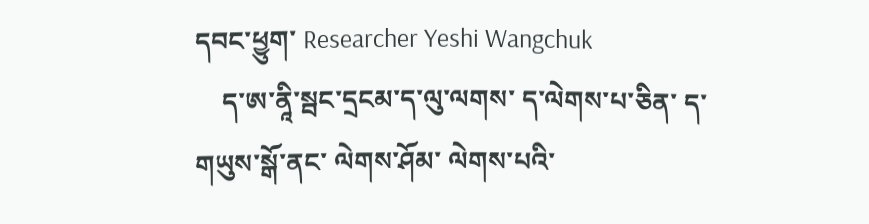དབང་ཕྱུག་ Researcher Yeshi Wangchuk
    ད་ཨ་ནཱི་སྦང་དྲངམ་ད་ལུ་ལགས་ ད་ལེགས་པ་ཅིན་ ད་ གཡུས་སྒོ་ནང་ ལེགས་ཤོམ་ ལེགས་པའི་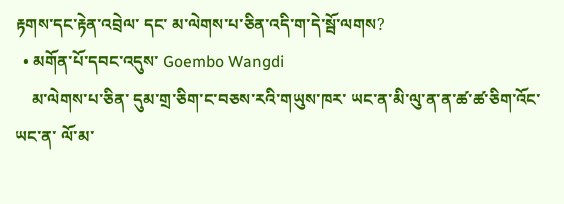རྟགས་དང་རྟེན་འབྲེལ་ དང་ མ་ལེགས་པ་ཅིན་འདི་ག་དེ་སྦོ་ལགས?
  • མགོན་པོ་དབང་འདུས་ Goembo Wangdi
    མ་ལེགས་པ་ཅིན་ དུམ་གྲ་ཅིག་ང་བཅས་རའི་གཡུས་ཁར་ ཡང་ན་མི་ལུ་ན་ན་ཚ་ཚ་ཅིག་འོང་ ཡང་ན་ ལོ་མ་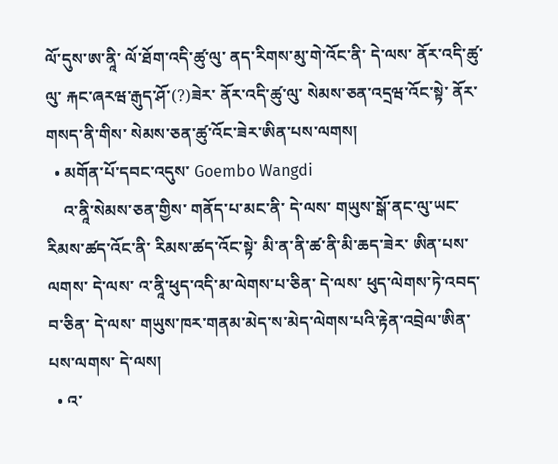ལོ་དུས་ཨ་ནཱི་ ལོ་ཐོག་འདི་ཚུ་ལུ་ ནད་རིགས་མུ་གེ་འོང་ནི་ དེ་ལས་ ནོར་འདི་ཚུ་ལུ་ རྐང་ཞརཝ་རྒུད་ཤོ་(?)ཟེར་ ནོར་འདི་ཚུ་ལུ་ སེམས་ཅན་འདྲཝ་འོང་སྟེ་ ནོར་གསད་ནི་གིས་ སེམས་ཅན་ཚུ་འོང་ཟེར་ཨིན་པས་ལགས།
  • མགོན་པོ་དབང་འདུས་ Goembo Wangdi
    འ་ནཱི་སེམས་ཅན་གྱིས་ གནོད་པ་མང་ནི་ དེ་ལས་ གཡུས་སྒོ་ནང་ལུ་ཡང་རིམས་ཚད་འོང་ནི་ རིམས་ཚད་འོང་སྟེ་ མི་ན་ནི་ཚ་ནི་མི་ཆད་ཟེར་ ཨིན་པས་ལགས་ དེ་ལས་ འ་ནཱི་ཕུད་འདི་མ་ལེགས་པ་ཅིན་ དེ་ལས་ ཕུད་ལེགས་ཏེ་འབད་བ་ཅིན་ དེ་ལས་ གཡུས་ཁར་གནམ་མེད་ས་མེད་ལེགས་པའི་རྟེན་འབྲེལ་ཨིན་པས་ལགས་ དེ་ལས།
  • འ་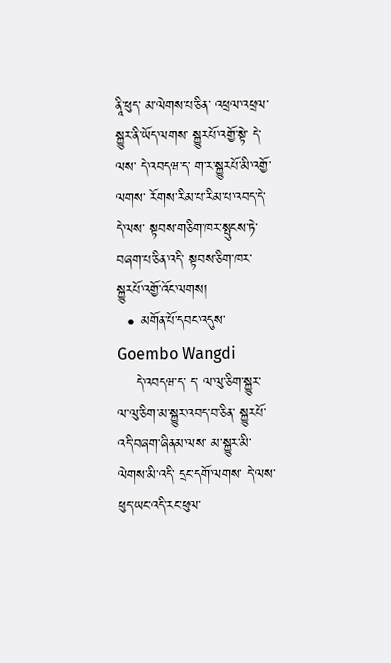ནཱི་ཕུད་ མ་ལེགས་པ་ཅིན་ འཕྲལ་འཕྲལ་སྐྱུར་ནི་ཡོད་ལགས་ སྐྱུརཔོ་འགྱོ་སྟེ་ དེ་ལས་ དེ་འབདཝ་ད་ ག་ར་སྐྱུརཔོ་མི་འགྱོ་ལགས་ རོགས་རིམ་པ་རིམ་པ་འབད་དེ་ དེ་ལས་ སྟབས་གཅིག་ཁར་སྤུངས་ཏེ་བཞག་པ་ཅིན་འདི་ སྟབས་ཅིག་ཁར་སྐྱུརཔོ་འགྱོ་འོང་ལགས།
  • མགོན་པོ་དབང་འདུས་ Goembo Wangdi
    དེ་འབདཝ་ད་ ད་ ལ་ལུ་ཅིག་སྐྱུར་ ལ་ལུ་ཅིག་མ་སྐྱུར་འབད་བ་ཅིན་ སྐྱུརཔོ་འདི་བཞག་ཞིནམ་ལས་ མ་སྐྱུར་མི་ལེགས་མི་འདི་ དྲང་དགོ་ལགས་ དེ་ལས་ ཕུད་ཡང་འདི་རང་ཕུལ་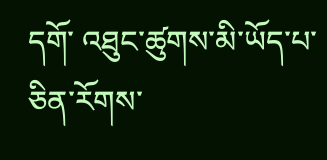དགོ་ འཐུང་ཚུགས་མི་ཡོད་པ་ཅིན་རོགས་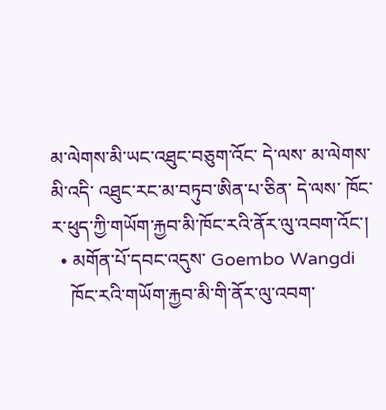མ་ལེགས་མི་ཡང་འཐུང་བཅུག་འོང་ དེ་ལས་ མ་ལེགས་མི་འདི་ འཐུང་རང་མ་བཏུབ་ཨིན་པ་ཅིན་ དེ་ལས་ ཁོང་ར་ཕུད་ཀྱི་གཡོག་རྐྱབ་མི་ཁོང་རའི་ནོར་ལུ་འབག་འོང་།
  • མགོན་པོ་དབང་འདུས་ Goembo Wangdi
    ཁོང་རའི་གཡོག་རྐྱབ་མི་གི་ནོར་ལུ་འབག་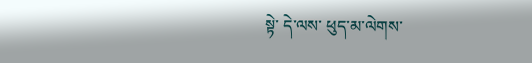སྟེ་ དེ་ལས་ ཕུད་མ་ལེགས་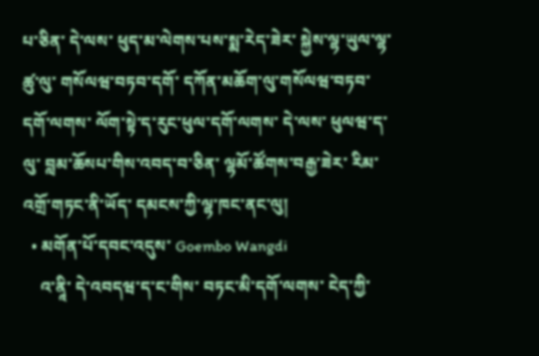པ་ཅིན་ དེ་ལས་ ཕུད་མ་ལེགས་པས་སྨ་རེད་ཟེར་ སྐྱེས་ལྷ་ཡུལ་ལྷ་ཚུ་ལུ་ གསོལཝ་བཏབ་དགོ་ དཀོན་མཆོག་ལུ་གསོལཝ་བཏབ་དགོ་ལགས་ ལོག་སྟེ་ད་རུང་ཕུལ་དགོ་ལགས་ དེ་ལས་ ཕུལཝ་ད་ལུ་ བླམ་ཆོསཔ་གིས་འབད་བ་ཅིན་ ལྷམོ་ཚོགས་བརྒྱ་ཟེར་ རིམ་འགྲོ་གཏང་ནི་ཡོད་ དམངས་ཀྱི་ལྷ་ཁང་ནང་ལུ།
  • མགོན་པོ་དབང་འདུས་ Goembo Wangdi
    འ་ནཱི་ དེ་འབདཝ་ད་ང་གིས་ བཏང་མི་དགོ་ལགས་ ངེད་ཀྱི་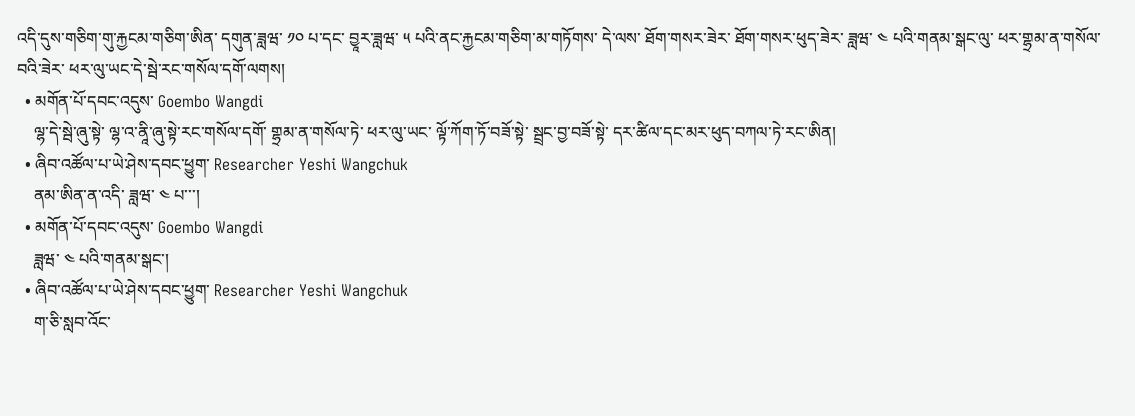འདི་དུས་གཅིག་གུ་རྐྱངམ་གཅིག་ཨིན་ དགུན་ཟླཝ་ ༡༠ པ་དང་ བྱཱར་ཟླཝ་ ༥ པའི་ནང་རྐྱངམ་གཅིག་མ་གཏོགས་ དེ་ལས་ ཐོག་གསར་ཟེར་ ཐོག་གསར་ཕུད་ཟེར་ ཟླཝ་ ༤ པའི་གནམ་སྒང་ལུ་ ཕར་གྷྲམ་ན་གསོལ་བའི་ཟེར་ ཕར་ལུ་ཡང་དེ་སྦེ་རང་གསོལ་དགོ་ལགས།
  • མགོན་པོ་དབང་འདུས་ Goembo Wangdi
    ལྷ་དེ་སྦེ་ཞུ་སྟེ་ ལྷ་འ་ནཱི་ཞུ་སྟེ་རང་གསོལ་དགོ་ གྷྲམ་ན་གསོལ་ཏེ་ ཕར་ལུ་ཡང་ ལྟོ་ཀོག་ཏོ་བཟོ་སྟེ་ སྦྲང་བྱ་བཟོ་སྟེ་ དར་ཚིལ་དང་མར་ཕུད་བཀལ་ཏེ་རང་ཨིན།
  • ཞིབ་འཚོལ་པ་ཡེ་ཤེས་དབང་ཕྱུག་ Researcher Yeshi Wangchuk
    ནམ་ཨིན་ན་འདི་ ཟླཝ་ ༤ པ་་་།
  • མགོན་པོ་དབང་འདུས་ Goembo Wangdi
    ཟླཝ་ ༤ པའི་གནམ་སྒང་།
  • ཞིབ་འཚོལ་པ་ཡེ་ཤེས་དབང་ཕྱུག་ Researcher Yeshi Wangchuk
    ག་ཅི་སླབ་འོང་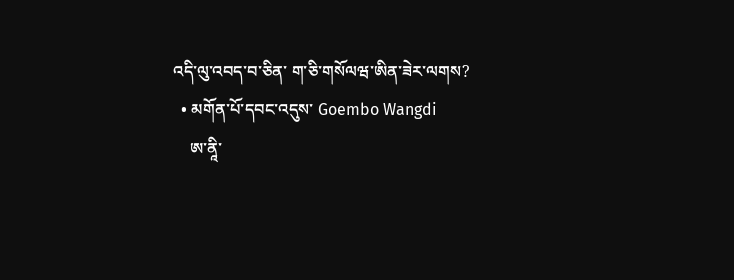འདི་ལུ་འབད་བ་ཅིན་ ག་ཅི་གསོལཝ་ཨིན་ཟེར་ལགས?
  • མགོན་པོ་དབང་འདུས་ Goembo Wangdi
    ཨ་ནཱི་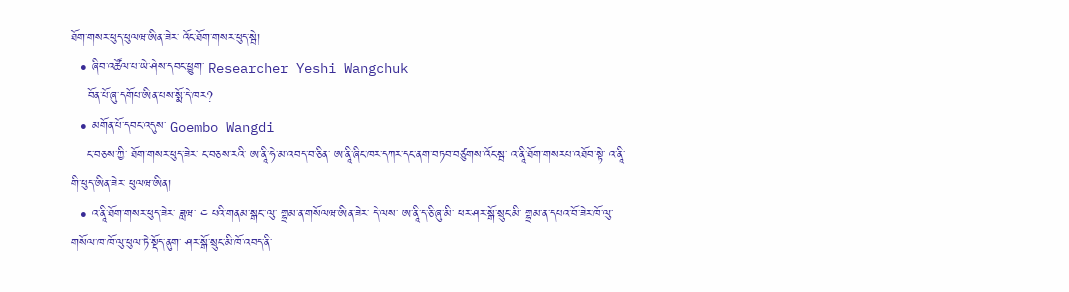ཐོག་གསར་ཕུད་ཕུལཝ་ཨིན་ཟེར་ འོང་ཐོག་གསར་ཕུད་སྦེ།
  • ཞིབ་འཚོལ་པ་ཡེ་ཤེས་དབང་ཕྱུག་ Researcher Yeshi Wangchuk
    བོན་པོ་ཞུ་དགོཔ་ཨིན་པས་སྨོ་དེ་ཁར?
  • མགོན་པོ་དབང་འདུས་ Goembo Wangdi
    ང་བཅས་ཀྱི་ ཐོག་གསར་ཕུད་ཟེར་ ང་བཅས་རའི་ ཨ་ནཱི་ཧེ་མ་འབད་བ་ཅིན་ ཨ་ནཱི་ཞིང་ཁར་དཀར་དང་ནག་བཏབ་བཙུགས་འོང་སྦ་ འ་ནཱི་ཐོག་གསརཔ་འཐོབ་སྟེ་ འ་ནཱི་གི་ཕུད་ཨིན་ཟེར་ ཕུལཝ་ཨིན།
  • འ་ནཱི་ཐོག་གསར་ཕུད་ཟེར་ ཟླཝ་ ༤ པའི་གནམ་སྒང་་ལུ་ གྷྲམ་ན་གསོལཝ་ཨིན་ཟེར་ དེ་ལས་ ཨ་ནཱི་ད་ཅི་ཞུ་མི་ ཕར་ཤར་སྒོ་སྲུང་མི་ གྷྲམ་ན་དཔའ་བོ་ཟེར་ཁོ་ལུ་ གསོལ་ཁ་ཁོ་ལུ་ཕུལ་ཏེ་སྡོད་ནུག་ ཤར་སྒོ་སྲུང་མི་ཁོ་འབད་ནི་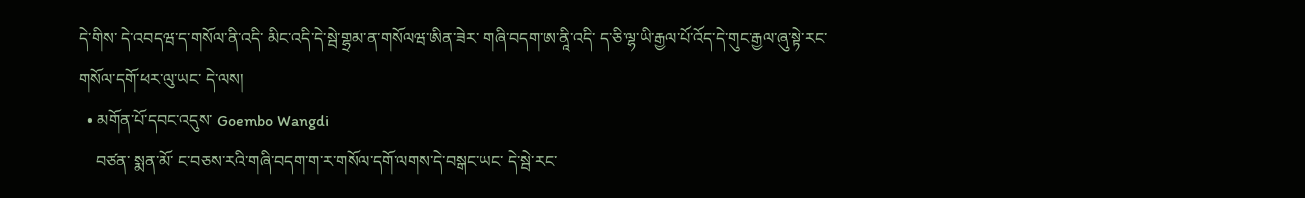དེ་གིས་ དེ་འབདཝ་ད་གསོལ་ནི་འདི་ མིང་འདི་དེ་སྦེ་གྷྲམ་ན་གསོལཝ་ཨིན་ཟེར་ གཞི་བདག་ཨ་ནཱི་འདི་ ད་ཅི་ལྷ་ཡི་རྒྱལ་པོ་འོད་དེ་གུང་རྒྱལ་ཞུ་སྟེ་རང་གསོལ་དགོ་ཕར་ལུ་ཡང་ དེ་ལས།
  • མགོན་པོ་དབང་འདུས་ Goembo Wangdi
    བཙན་ སྨན་མོ་ ང་བཅས་རའི་གཞི་བདག་ག་ར་གསོལ་དགོ་ལགས་དེ་བསྒང་ཡང་ དེ་སྦེ་རང་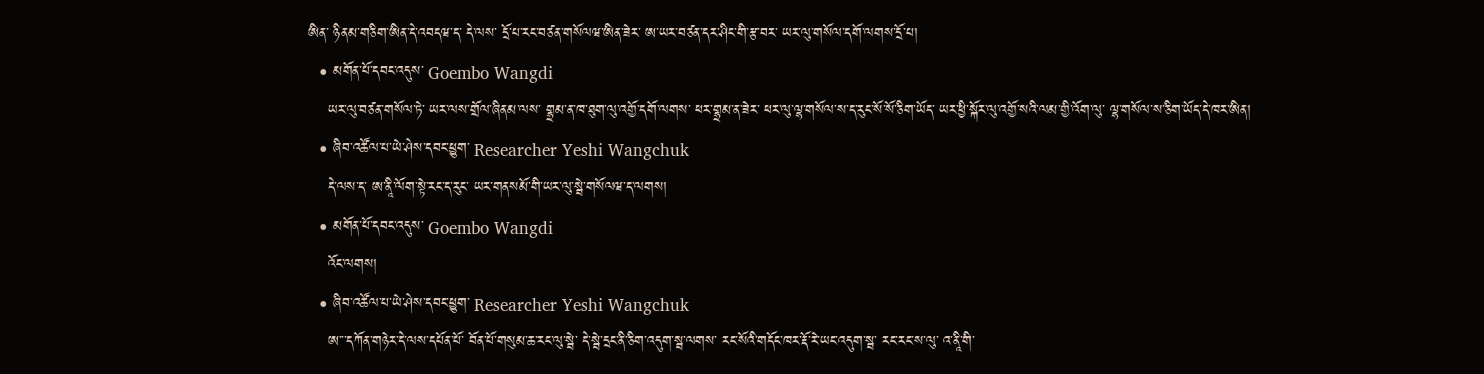ཨིན་ ཉིནམ་གཅིག་ཨིན་དེ་འབདཝ་ད་ དེ་ལས་ དྲོ་པ་རང་བཙན་གསོལཝ་ཨིན་ཟེར་ ཨ་ཡར་བཙན་དར་ཤིང་གི་རྩ་བར་ ཡར་ལུ་གསོལ་དགོ་ལགས་དྲོ་པ།
  • མགོན་པོ་དབང་འདུས་ Goembo Wangdi
    ཡར་ལུ་བཙན་གསོལ་ཏེ་ ཡར་ལས་གྲོལ་ཞིནམ་ལས་ གྷྲམ་ན་ཁ་ཐུག་ལུ་འགྱོ་དགོ་ལགས་ ཕར་གྷྲམ་ན་ཟེར་ ཕར་ལུ་ལྷ་གསོལ་ས་ད་རུང་སོ་སོ་ཅིག་ཡོད་ ཡར་ཕྱི་སྐོར་ལུ་འགྱོ་སའི་ལམ་གྱི་འོག་ལུ་ ལྷ་གསོལ་ས་ཅིག་ཡོད་དེ་ཁར་ཨིན།
  • ཞིབ་འཚོལ་པ་ཡེ་ཤེས་དབང་ཕྱུག་ Researcher Yeshi Wangchuk
    དེ་ལས་ད་ ཨ་ནཱི་ལོག་སྟེ་རང་ད་རུང་ ཡར་གནསམོ་གི་ཡར་ལུ་སྦེ་གསོལཝ་ད་ལགས།
  • མགོན་པོ་དབང་འདུས་ Goembo Wangdi
    འོང་ལགས།
  • ཞིབ་འཚོལ་པ་ཡེ་ཤེས་དབང་ཕྱུག་ Researcher Yeshi Wangchuk
    ཨ་་་དཀོན་གཉེར་དེ་ལས་དཔོན་པོ་ བོན་པོ་གསུམ་ཆ་རང་ལུ་སྦེ་ དེ་སྦེ་དྲང་ནི་ཅིག་འདུག་སྦ་ལགས་ རང་སོའི་གདོང་ཁར་རྡོ་རེ་ཡང་འདུག་སྦ་ རང་རང་ས་ལུ་ འ་ནཱི་གི་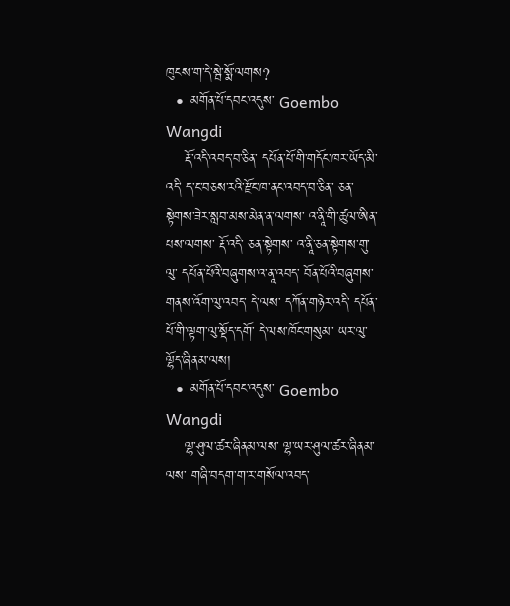ཁུངས་ག་དེ་སྦེ་སྨོ་ལགས?
  • མགོན་པོ་དབང་འདུས་ Goembo Wangdi
    རྡོ་འདི་འབད་བ་ཅིན་ དཔོན་པོ་གི་གདོང་ཁར་ཡོད་མི་འདི་ ད་ང་བཅས་རའི་རྫོང་ཁ་ནང་འབད་བ་ཅིན་ ཅན་སྟེགས་ཟེར་སླབ་མས་མེན་ན་ལགས་ འ་ནཱི་གི་ཚུལ་ཨིན་པས་ལགས་ རྡོ་འདི་ ཅན་སྟེགས་ འ་ནཱི་ཅན་སྟེགས་གུ་ལུ་ དཔོན་པོའི་བཞུགས་འ་ནཱ་འབད་ བོན་པོའི་བཞུགས་གནས་འོག་ལུ་འབད་ དེ་ལས་ དཀོན་གཉེར་འདི་ དཔོན་པོ་གི་ལྟག་ལུ་སྡོད་དགོ་ དེ་ལས་ཁོང་གསུམ་ ཡར་ལུ་ལྷོད་ཞིནམ་ལས།
  • མགོན་པོ་དབང་འདུས་ Goembo Wangdi
    ལྷ་ཤུལ་ཚར་ཞིནམ་ལས་ ལྷ་ཡར་ཤུལ་ཚར་ཞིནམ་ལས་ གཞི་བདག་ག་ར་གསོལ་འབད་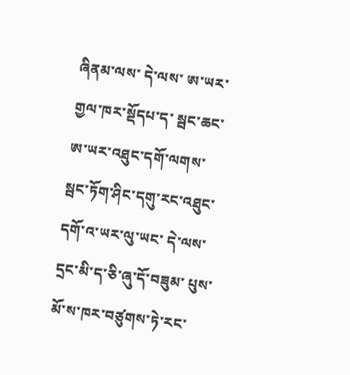ཞིནམ་ལས་ དེ་ལས་ ཨ་ཡར་གྱལ་ཁར་སྡོདཔ་ད་ སྦང་ཆང་ཨ་ཡར་འཐུང་དགོ་ལགས་ སྦང་ཏོག་ཤིང་དགུ་རང་འཐུང་དགོ་འ་ཡར་ལུ་ཡང་ དེ་ལས་ དྲང་མི་ད་ཅི་ཞུ་དོ་བཟུམ་ པུས་མོ་ས་ཁར་བཙུགས་ཏེ་རང་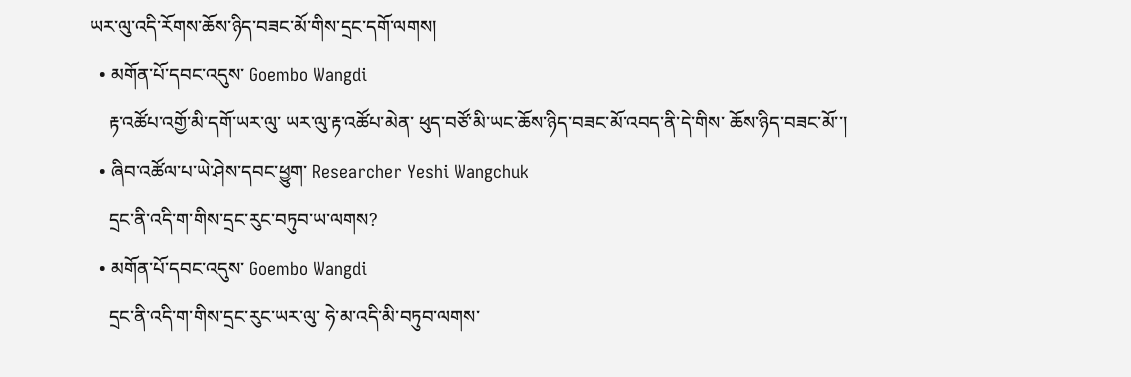ཡར་ལུ་འདི་རོགས་ཆོས་ཉིད་བཟང་མོ་གིས་དྲང་དགོ་ལགས།
  • མགོན་པོ་དབང་འདུས་ Goembo Wangdi
    རྟ་འཚོཔ་འགྱོ་མི་དགོ་ཡར་ལུ་ ཡར་ལུ་རྟ་འཚོཔ་མེན་ ཕུད་བཙོ་མི་ཡང་ཆོས་ཉིད་བཟང་མོ་འབད་ནི་དེ་གིས་ ཆོས་ཉིད་བཟང་མོ་་།
  • ཞིབ་འཚོལ་པ་ཡེ་ཤེས་དབང་ཕྱུག་ Researcher Yeshi Wangchuk
    དྲང་ནི་འདི་ག་གིས་དྲང་རུང་བཏུབ་ཡ་ལགས?
  • མགོན་པོ་དབང་འདུས་ Goembo Wangdi
    དྲང་ནི་འདི་ག་གིས་དྲང་རུང་ཡར་ལུ་ ཧེ་མ་འདི་མི་བཏུབ་ལགས་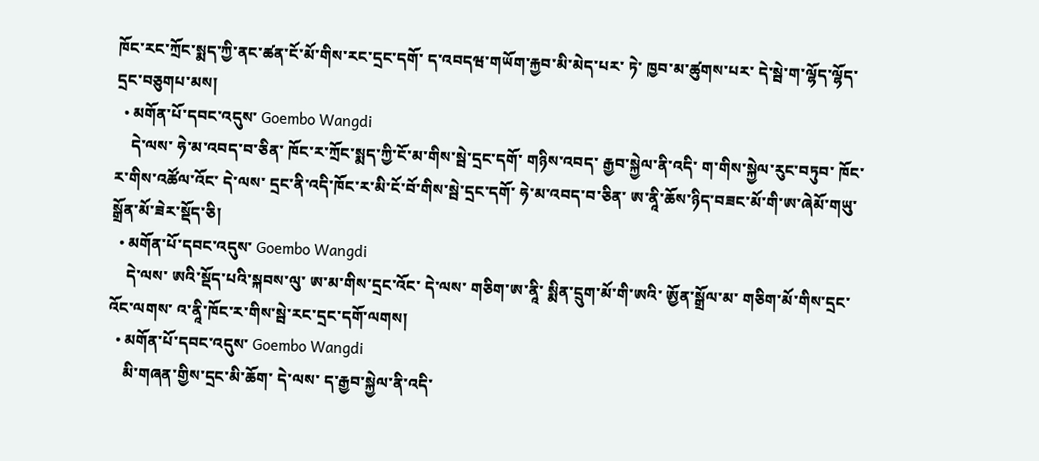ཁོང་རང་ཀྲོང་སྨད་ཀྱི་ནང་ཚན་ངོ་མོ་གིས་རང་དྲང་དགོ་ ད་འབདཝ་གཡོག་རྐྱབ་མི་མེད་པར་ ཏེ་ ཁྱབ་མ་ཚུགས་པར་ དེ་སྦེ་ག་ལྷོད་ལྷོད་དྲང་བཅུགཔ་མས།
  • མགོན་པོ་དབང་འདུས་ Goembo Wangdi
    དེ་ལས་ ཧེ་མ་འབད་བ་ཅིན་ ཁོང་ར་ཀྲོང་སྨད་ཀྱི་ངོ་མ་གིས་སྦེ་དྲང་དགོ་ གཉིས་འབད་ རྒྱབ་སྐྱེལ་ནི་འདི་ ག་གིས་སྐྱེལ་རུང་བཏུབ་ ཁོང་ར་གིས་འཚོལ་འོང་ དེ་ལས་ དྲང་ནི་འདི་ཁོང་ར་མི་ངོ་བོ་གིས་སྦེ་དྲང་དགོ་ ཧེ་མ་འབད་བ་ཅིན་ ཨ་ནཱི་ཆོས་ཉིད་བཟང་མོ་གི་ཨ་ཞེམོ་གཡུ་སྒྲོན་མོ་ཟེར་སྡོད་ཅི།
  • མགོན་པོ་དབང་འདུས་ Goembo Wangdi
    དེ་ལས་ ཨའི་སྡོད་པའི་སྐབས་ལུ་ ཨ་མ་གིས་དྲང་འོང་ དེ་ལས་ གཅིག་ཨ་ནཱི་ སྨིན་དྲུག་མོ་གི་ཨའི་ ཨྱོན་སྒྲོལ་མ་ གཅིག་མོ་གིས་དྲང་འོང་ལགས་ འ་ནཱི་ཁོང་ར་གིས་སྦེ་རང་དྲང་དགོ་ལགས།
  • མགོན་པོ་དབང་འདུས་ Goembo Wangdi
    མི་གཞན་གྱིས་དྲང་མི་ཆོག་ དེ་ལས་ ད་རྒྱབ་སྐྱེལ་ནི་འདི་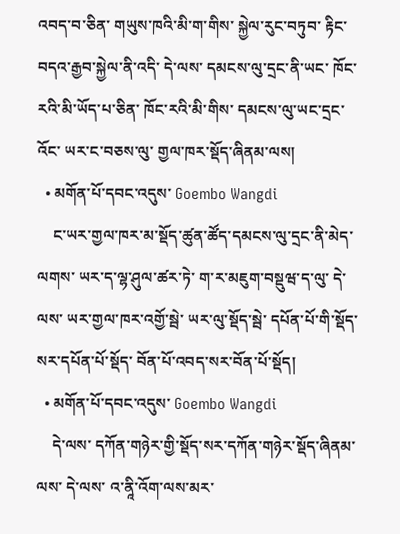འབད་བ་ཅིན་ གཡུས་ཁའི་མི་ག་གིས་ སྐྱེལ་རུང་བཏུབ་ རྟིང་བདའ་རྒྱབ་སྐྱེལ་ནི་འདི་ དེ་ལས་ དམངས་ལུ་དྲང་ནི་ཡང་ ཁོང་རའི་མི་ཡོད་པ་ཅིན་ ཁོང་རའི་མི་གིས་ དམངས་ལུ་ཡང་དྲང་འོང་ ཡར་ང་བཅས་ལུ་ གྱལ་ཁར་སྡོད་ཞིནམ་ལས།
  • མགོན་པོ་དབང་འདུས་ Goembo Wangdi
    ང་ཡར་གྱལ་ཁར་མ་སྡོད་ཚུན་ཚོད་དམངས་ལུ་དྲང་ནི་མེད་ལགས་ ཡར་ད་ལྷ་ཤུལ་ཚར་ཏེ་ ག་ར་མཇུག་བསྡུཝ་ད་ལུ་ དེ་ལས་ ཡར་གྱལ་ཁར་འགྱོ་སྦེ་ ཡར་ལུ་སྡོད་སྦེ་ དཔོན་པོ་གི་སྡོད་སར་དཔོན་པོ་སྡོད་ བོན་པོ་འབད་སར་བོན་པོ་སྡོད།
  • མགོན་པོ་དབང་འདུས་ Goembo Wangdi
    དེ་ལས་ དཀོན་གཉེར་གྱི་སྡོད་སར་དཀོན་གཉེར་སྡོད་ཞིནམ་ལས་ དེ་ལས་ འ་ནཱི་འོག་ལས་མར་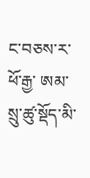ང་བཅས་ར་ཕོ་རྒྱ་ ཨམ་སྲུ་ཚུ་སྡོད་མི་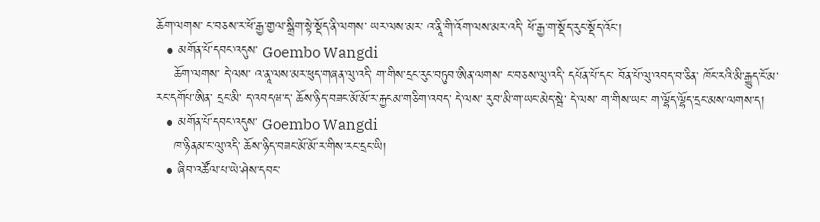ཆོག་ལགས་ ང་བཅས་ར་ཕོ་རྒྱ་གྱལ་སྒྲིག་སྟེ་སྡོད་ནི་ལགས་ ཡར་ལས་མར་ འ་ནཱི་གི་འོག་ལས་མར་འདི་ ཕོ་རྒྱ་ག་སྡོད་རུང་སྡོད་འོང་།
  • མགོན་པོ་དབང་འདུས་ Goembo Wangdi
    ཆོག་ལགས་ དེ་ལས་ འ་ནཱ་ལས་མར་ཕུད་གཞན་ལུ་འདི་ ག་གིས་དྲང་རུང་བཏུབ་ཨིན་ལགས་ ང་བཅས་ལུ་འདི་ དཔོན་པོ་དང་ བོན་པོ་ལུ་འབད་བ་ཅིན་ ཁོང་རའི་མི་རྒྱུད་ངོ་མ་རང་དགོཔ་ཨིན་ དྲང་མི་ ད་འབདཝ་ད་ ཆོས་ཉིད་བཟང་མོ་མོ་ར་རྐྱངམ་གཅིག་འབད་ དེ་ལས་ རུབ་མི་ག་ཡང་མེད་སྦེ་ དེ་ལས་ ག་གིས་ཡང་ ག་ལྷོད་ལྷོད་དྲང་མས་ལགས་ད།
  • མགོན་པོ་དབང་འདུས་ Goembo Wangdi
    ཁ་ཉིནམ་ང་ལུ་འདི་ ཆོས་ཉིད་བཟང་མོ་མོ་ར་གིས་རང་དྲང་ཡི།
  • ཞིབ་འཚོལ་པ་ཡེ་ཤེས་དབང་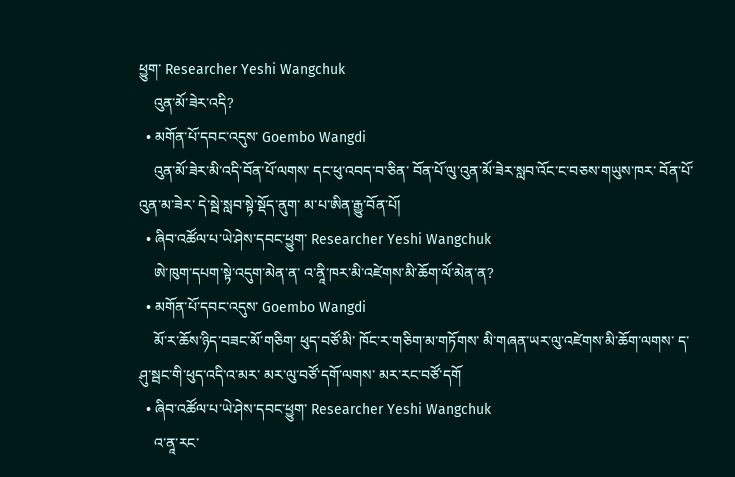ཕྱུག་ Researcher Yeshi Wangchuk
    འུན་མོ་ཟེར་འདི?
  • མགོན་པོ་དབང་འདུས་ Goembo Wangdi
    འུན་མོ་ཟེར་མི་འདི་བོན་པོ་ལགས་ དང་ཕུ་འབད་བ་ཅིན་ བོན་པོ་ལུ་འུན་མོ་ཟེར་སླབ་འོང་ང་བཅས་གཡུས་ཁར་ བོན་པོ་འུན་མ་ཟེར་ དེ་སྦེ་སླབ་སྟེ་སྡོད་ནུག་ མ་པ་ཨིན་རྒྱུ་བོན་པོ།
  • ཞིབ་འཚོལ་པ་ཡེ་ཤེས་དབང་ཕྱུག་ Researcher Yeshi Wangchuk
    ཨེ་ཁུག་དཔག་སྟེ་འདུག་མེན་ན་ འ་ནཱི་ཁར་མི་འཛེགས་མི་ཆོག་ལོ་མེན་ན?
  • མགོན་པོ་དབང་འདུས་ Goembo Wangdi
    མོ་ར་ཆོས་ཉིད་བཟང་མོ་གཅིག་ ཕུད་བཙོ་མི་ ཁོང་ར་གཅིག་མ་གཏོགས་ མི་གཞན་ཡར་ལུ་འཛེགས་མི་ཆོག་ལགས་ ད་ཤུ་སྦང་གི་ཕུད་འདི་འ་མར་ མར་ལུ་བཙོ་དགོ་ལགས་ མར་རང་བཙོ་དགོ
  • ཞིབ་འཚོལ་པ་ཡེ་ཤེས་དབང་ཕྱུག་ Researcher Yeshi Wangchuk
    འ་ནཱ་རང་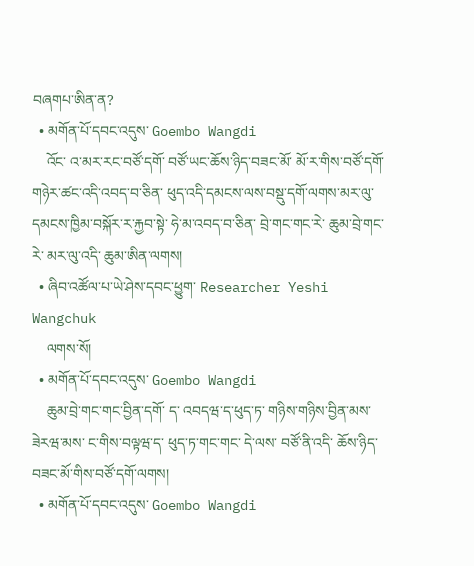བཞགཔ་ཨིན་ན?
  • མགོན་པོ་དབང་འདུས་ Goembo Wangdi
    འོང་ འ་མར་རང་བཙོ་དགོ་ བཙོ་ཡང་ཆོས་ཉིད་བཟང་མོ་ མོ་ར་གིས་བཙོ་དགོ་ གཉེར་ཚང་འདི་འབད་བ་ཅིན་ ཕུད་འདི་དམངས་ལས་བསྡུ་དགོ་ལགས་མར་ལུ་ དམངས་ཁྱིམ་བསྐོར་ར་རྐྱབ་སྟེ་ ཧེ་མ་འབད་བ་ཅིན་ བྲེ་གང་གང་རེ་ ཆུམ་བྲེ་གང་རེ་ མར་ལུ་འདི་ ཆུམ་ཨིན་ལགས།
  • ཞིབ་འཚོལ་པ་ཡེ་ཤེས་དབང་ཕྱུག་ Researcher Yeshi Wangchuk
    ལགས་སོ།
  • མགོན་པོ་དབང་འདུས་ Goembo Wangdi
    ཆུམ་བྲེ་གང་གང་བྱིན་དགོ་ ད་ འབདཝ་ད་ཕུད་ཏ་ གཉིས་གཉིས་བྱིན་མས་ཟེརཝ་མས་ ང་གིས་བལྟཝ་ད་ ཕུད་ཏ་གང་གང་ དེ་ལས་ བཙོ་ནི་འདི་ ཆོས་ཉིད་བཟང་མོ་གིས་བཙོ་དགོ་ལགས།
  • མགོན་པོ་དབང་འདུས་ Goembo Wangdi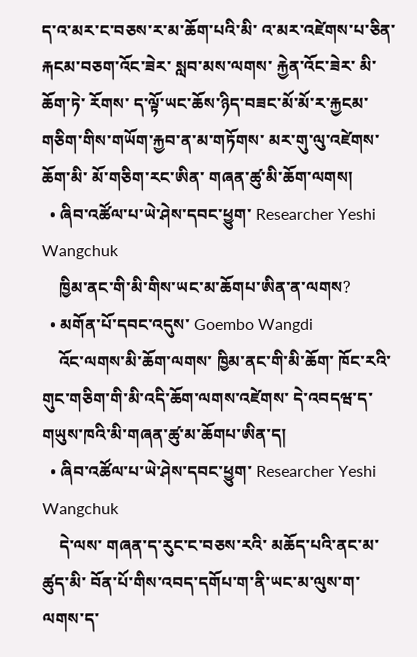ད་འ་མར་ང་བཅས་ར་མ་ཆོག་པའི་མི་ འ་མར་འཛེགས་པ་ཅིན་ རྐངམ་བཅག་འོང་ཟེར་ སླབ་མས་ལགས་ རྐྱེན་འོང་ཟེར་ མི་ཆོག་ཏེ་ རོགས་ ད་ལྟོ་ཡང་ཆོས་ཉིད་བཟང་མོ་མོ་ར་རྐྱངམ་གཅིག་གིས་གཡོག་རྐྱབ་ན་མ་གཏོགས་ མར་གུ་ལུ་འཛེགས་ཆོག་མི་ མོ་གཅིག་རང་ཨིན་ གཞན་ཚུ་མི་ཆོག་ལགས།
  • ཞིབ་འཚོལ་པ་ཡེ་ཤེས་དབང་ཕྱུག་ Researcher Yeshi Wangchuk
    ཁྱིམ་ནང་གི་མི་གིས་ཡང་མ་ཆོགཔ་ཨིན་ན་ལགས?
  • མགོན་པོ་དབང་འདུས་ Goembo Wangdi
    འོང་ལགས་མི་ཆོག་ལགས་ ཁྱིམ་ནང་གི་མི་ཆོག་ ཁོང་རའི་གུང་གཅིག་གི་མི་འདི་ཆོག་ལགས་འཛེགས་ དེ་འབདཝ་ད་ གཡུས་ཁའི་མི་གཞན་ཚུ་མ་ཆོགཔ་ཨིན་ད།
  • ཞིབ་འཚོལ་པ་ཡེ་ཤེས་དབང་ཕྱུག་ Researcher Yeshi Wangchuk
    དེ་ལས་ གཞན་ད་རུང་ང་བཅས་རའི་ མཆོད་པའི་ནང་མ་ཚུད་མི་ བོན་པོ་གིས་འབད་དགོཔ་ག་ནི་ཡང་མ་ལུས་ག་ལགས་ད་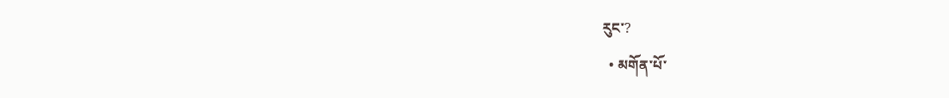རུང་?
  • མགོན་པོ་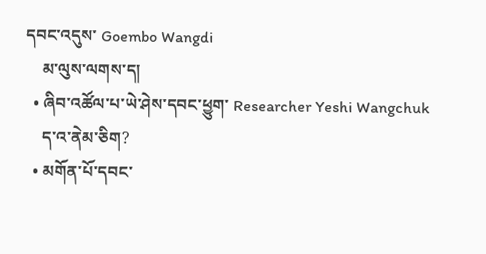དབང་འདུས་ Goembo Wangdi
    མ་ལུས་ལགས་ད།
  • ཞིབ་འཚོལ་པ་ཡེ་ཤེས་དབང་ཕྱུག་ Researcher Yeshi Wangchuk
    ད་འ་ནེམ་ཅིག?
  • མགོན་པོ་དབང་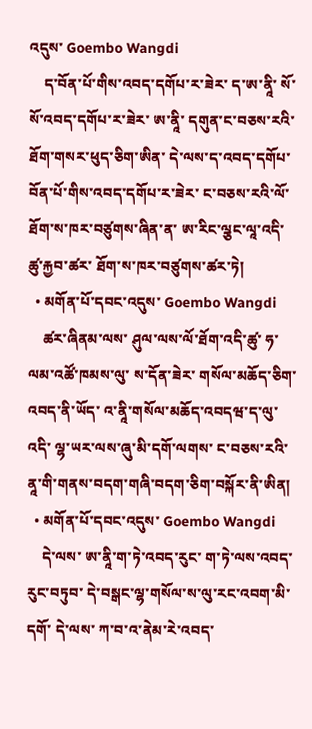འདུས་ Goembo Wangdi
    ད་བོན་པོ་གིས་འབད་དགོཔ་ར་ཟེར་ ད་ཨ་ནཱི་ སོ་སོ་འབད་དགོཔ་ར་ཟེར་ ཨ་ནཱི་ དགུན་ང་བཅས་རའི་ ཐོག་གསར་ཕུད་ཅིག་ཨིན་ དེ་ལས་ད་འབད་དགོཔ་ བོན་པོ་གིས་འབད་དགོཔ་ར་ཟེར་ ང་བཅས་རའི་ལོ་ཐོག་ས་ཁར་བཙུགས་ཞིན་ན་ ཨ་རིང་ལྕང་ལཱ་འདི་ཚུ་རྐྱབ་ཚར་ ཐོག་ས་ཁར་བཙུགས་ཚར་ཏེ།
  • མགོན་པོ་དབང་འདུས་ Goembo Wangdi
    ཚར་ཞིནམ་ལས་ ཤུལ་ལས་ལོ་ཐོག་འདི་ཚུ་ ཧ་ལམ་འཚོ་ཁམས་ལུ་ ས་དོན་ཟེར་ གསོལ་མཆོད་ཅིག་འབད་ནི་ཡོད་ འ་ནཱི་གསོལ་མཆོད་འབདཝ་ད་ལུ་འདི་ ལྷ་ཡར་ལས་ཞུ་མི་དགོ་ལགས་ ང་བཅས་རའི་ནཱ་གི་གནས་བདག་གཞི་བདག་ཅིག་བསྐོར་ནི་ཨིན།
  • མགོན་པོ་དབང་འདུས་ Goembo Wangdi
    དེ་ལས་ ཨ་ནཱི་ག་ཏེ་འབད་རུང་ ག་ཏེ་ལས་འབད་རུང་བཏུབ་ དེ་བསྒང་ལྷ་གསོལ་ས་ལུ་རང་འབག་མི་དགོ་ དེ་ལས་ ཀ་བ་འ་ནེམ་རེ་འབད་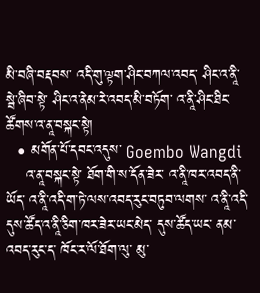མི་བཞི་བརྡབས་ འདི་གུ་ལྟག་ཤིང་བཀལ་འབད་ ཤིང་འ་ནཱི་སྦེ་ཞིབ་སྟེ་ ཤིང་འ་ནེམ་རེ་འབད་མི་བཏོག་ འ་ནཱི་ཤིང་ཐིང་ཚོགས་འ་ནཱ་བསྐང་སྟེ།
  • མགོན་པོ་དབང་འདུས་ Goembo Wangdi
    འ་ནཱ་བསྐང་སྟེ་ ཐོག་གི་ས་དོན་ཟེར་ འ་ནཱི་ཁར་འབད་ནི་ཡོད་ འ་ནཱི་འདི་ག་ཏེ་ལས་འབད་རུང་བཏུབ་ལགས་ འ་ནཱི་འདི་དུས་ཚོད་འ་ནཱི་ཅིག་ཁར་ཟེར་ཡང་མེད་ དུས་ཚོད་ཡང་ ནམ་འབད་རུང་ད་ ཁོང་ར་ལོ་ཐོག་ལུ་ མུ་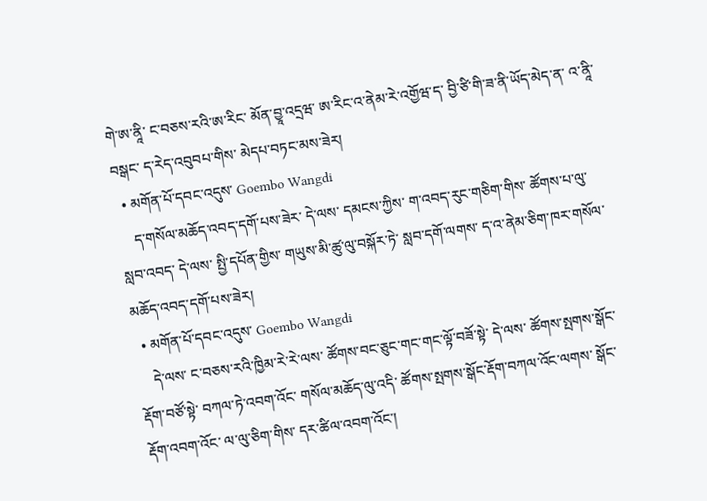གེ་ཨ་ནཱི་ ང་བཅས་རའི་ཨ་རིང་ མོན་བྱཱ་འདྲཝ་ ཨ་རིང་འ་ནེམ་རེ་འགྱོཝ་ད་ བྱི་ཙི་གི་ཟ་ནི་ཡོད་མེད་ན་ འ་ནཱི་བསྒང་ ད་རེད་འབུབཔ་གིས་ མེདཔ་བཏང་མས་ཟེར།
  • མགོན་པོ་དབང་འདུས་ Goembo Wangdi
    ད་གསོལ་མཆོད་འབད་དགོ་པས་ཟེར་ དེ་ལས་ དམངས་ཀྱིས་ ག་འབད་རུང་གཅིག་གིས་ ཚོགས་པ་ལུ་སླབ་འབད་ དེ་ལས་ སྤྱི་དཔོན་གྱིས་ གཡུས་མི་ཚུ་ལུ་བསྐོར་ཏེ་ སླབ་དགོ་ལགས་ ད་འ་ནེམ་ཅིག་ཁར་གསོལ་མཆོད་འབད་དགོ་པས་ཟེར།
  • མགོན་པོ་དབང་འདུས་ Goembo Wangdi
    དེ་ལས་ ང་བཅས་རའི་ཁྱིམ་རེ་རེ་ལས་ ཚོགས་བང་ཅུང་གང་གང་ལྟོ་བཟོ་སྟེ་ དེ་ལས་ ཚོགས་སྤགས་སྒོང་རྡོག་བཙོ་སྟེ་ བཀལ་ཏེ་འབག་འོང་ གསོལ་མཆོད་ལུ་འདི་ ཚོགས་སྤགས་སྒོང་རྡོག་བཀལ་འོང་ལགས་ སྒོང་རྡོག་འབག་འོང་ ལ་ལུ་ཅིག་གིས་ དར་ཚིལ་འབག་འོང་།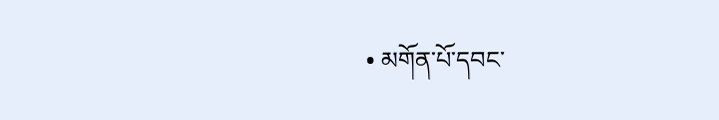• མགོན་པོ་དབང་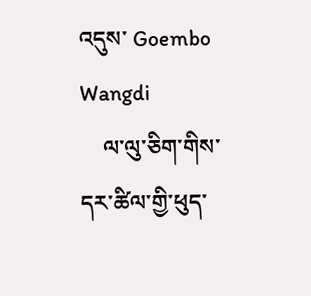འདུས་ Goembo Wangdi
    ལ་ལུ་ཅིག་གིས་ དར་ཚིལ་གྱི་ཕུད་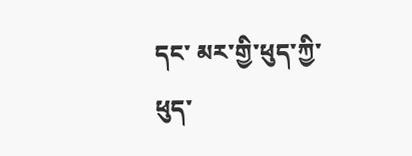དང་ མར་གྱི་ཕུད་ཀྱི་ཕུད་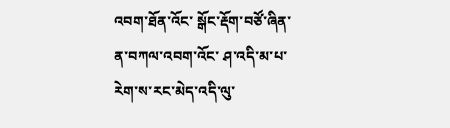འབག་ཐོན་འོང་ སྒོང་རྡོག་བཙོ་ཞིན་ན་བཀལ་འབག་འོང་ ཤ་འདི་མ་པ་རེག་ས་རང་མེད་འདི་ལུ་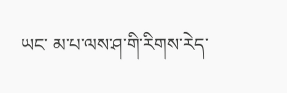ཡང་ མ་པ་ལས་ཤ་གི་རིགས་རེད་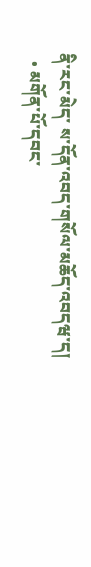ནི་རང་མེད་ ས་དོན་འབད་གསོལ་མཆོད་འབདཝ་ད།
  • མགོན་པོ་དབང་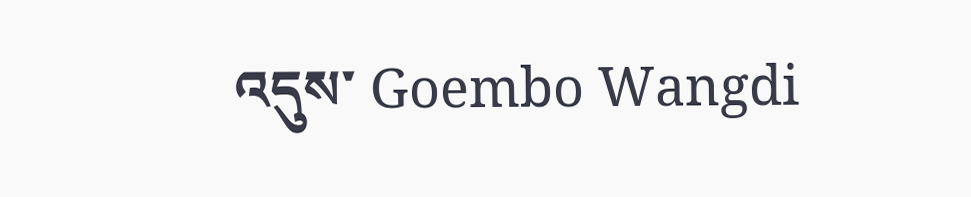འདུས་ Goembo Wangdi